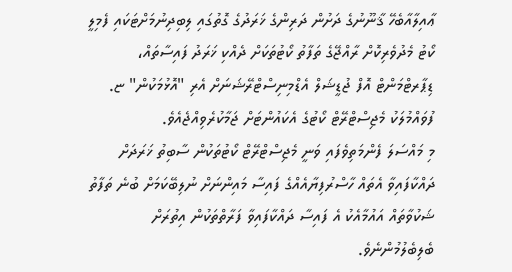ޢާއިލާއާބެހޭ ޤާނޫނުގެ ދަށުން ދަރިންގެ ޚަރަދުގެ ގޮތުގައި ލިބިދިނުމަށްޓަކައި ފެމިލީ ކޯޓު މެދުވެރިކޮށް ރާއްޖޭގެ ތަފާތު ކޯޓުތަކަށް ދެއްކި ޚަރަދު ފައިސާތައް، ޑިޕާރޓްމަންޓް އޮފް ޖުޑީޝަލް އެޑްމިނިސްޓްރޭޝަނަށް އެރި "އޮޅުމަކުން" ޏ. ފުވައްމުލަކު މެޖިސްޓްރޭޓް ކޯޓުގެ އެކައުންޓަށް ޖަމާކުރެވިއްޖެއެވެ.
މި މައްސަލަ ފެންމަތިވެފައި ވަނީ މެޖިސްޓްރޭޓް ކޯޓުތަކުން ސާބިތު ޚަރަދަށް ދައްކާފައިވާ އެތައް ހާސްރުފިޔާއެއްގެ ފައިސާ މައިންނަށް ނުލިބޭކަމަށް ބުނެ ތަފާތު ޝަކުވާތައް އައުމާއެކު އެ ފައިސާ ދައްކާފައިވާ ފަރާތްތަކުން އިތުރަށް ބެލިބެލުމުންނެވެ.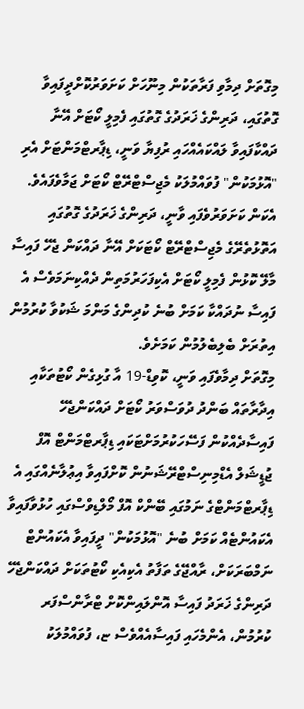މިގޮތަށް ދިމާވި ފަރާތަކުން މިނޫހަށް ކަށަވަރުކޮށްދީފައިވާ ގޮތުގައި، ދަރިންގެ ޚަރަދުގެ ގޮތުގައި ފެމިލީ ކޯޓަށް އޭނާ ދައްކާފައިވާ ލައްކައެއްހައި ރުފިޔާ ވަނީ، ޑިޕާރޓްމަންޓަށް އެރި "އޮޅުމަކުން" ފުވައްމުލަކު މެޖިސްޓްރޭޓް ކޯޓަށް ޖަމާވެފައެވެ. އެކަން ކަށަވަރުވެފައި ވާނީ، ދަރިންގެ ޚަރަދުގެ ގޮތުގައި އަތޮޅުތެރޭގެ މެޖިސްޓްރޭޓް ކޯޓަކަށް އޭނާ ދައްކަން ޖެހޭ ފައިސާ މާލޭ ކޮޅުން ފެމިލީ ކޯޓަށް އެކިފަހަރުމަތިން ދެއްކިނަމަވެސް އެ ފައިސާ ނުދައްކާ ކަމަށް ބުނެ ކުދިންގެ މަންމަ ޝަކުވާ ކުރުމުން އިތުރަށް ބެލިބެލުމުން ކަމަށެވެ.
މިގޮތަށް ދިމާވެފައި ވަނީ، ކޮވިޑް-19 އާ ގުޅިގެން ކޯޓުތަކާއި އިދާރާތައް ބަންދު ދުވަސްވަރު ކޯޓަށް ދައްކަންޖެހޭ ފައިސާދެއްކުން ފަސޭހަކުރުމަށްޓަކައި ޑިޕާރޓްމަންޓް އޮފް ޖުޑީޝަލް އެޑްމިނިސްޓްރޭޝަނުން ކޮށްފައިވާ އިޢުލާނެއްގައި އެ ޑިޕާރޓްމަންޓްގެ ނަމުގައި ބޭންކް އޮފް މޯލްޑިވްސްގައި ހުޅުވާފައިވާ އެކައުންޓެއް ކަމަށް ބުނެ "އޮޅުމަކުން" ދީފައިވާ އެކައުންޓް ނަމްބަރަކަށް، ރާއްޖޭގެ ތަފާތު އެކިއެކި ކޯޓުތަކަށް ދައްކަންޖެހޭ ދަރިންގެ ޚަރަދު ފައިސާ އޮންލައިންކޮށް ޓްރާންސްފަރ ކުރުމުން، އެންމެހައި ފައިސާއެއްވެސް ޏ، ފުވައްމުލަކު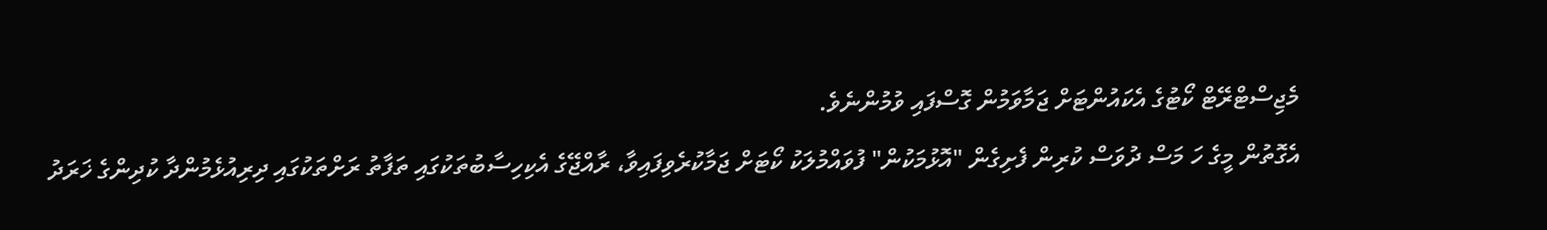މެޖިސްޓްރޭޓް ކޯޓުގެ އެކައުންޓަށް ޖަމާވަމުން ގޮސްފައި ވުމުންނެވެ.
އެގޮތުން މީގެ ހަ މަސް ދުވަސް ކުރިން ފެށިގެން "އޮޅުމަކުން" ފުވައްމުލަކު ކޯޓަށް ޖަމާކުރެވިފައިވާ، ރާއްޖޭގެ އެކިހިސާބުތަކުގައި ތަފާތު ރަށްތަކުގައި ދިރިއުޅެމުންދާ ކުދިންގެ ޚަރަދު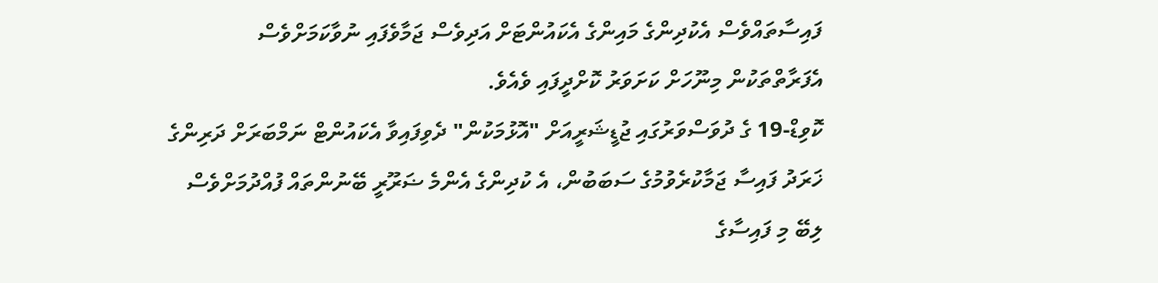ފައިސާތައްވެސް އެކުދިންގެ މައިންގެ އެކައުންޓަށް އަދިވެސް ޖަމާވެފައި ނުވާކަމަށްވެސް އެފަރާތްތަކުން މިނޫހަށް ކަށަވަރު ކޮށްދީފައި ވެއެވެ.
ކޮވިޑް-19 ގެ ދުވަސްވަރުގައި ޖުޑީޝަރީއަށް "އޮޅުމަކުން" ދެވިފައިވާ އެކައުންޓް ނަމްބަރަށް ދަރިންގެ ޚަރަދު ފައިސާ ޖަމާކުރެވުމުގެ ސަބަބުން، އެ ކުދިންގެ އެންމެ ޟަރޫރީ ބޭނުންތައް ފުއްދުމަށްވެސް ލިބޭ މި ފައިސާގެ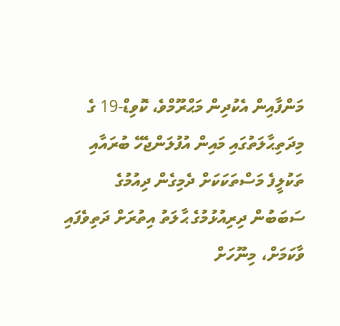މަންފާއިން އެކުދިން މަޙްރޫމްވެ، ކޮވިޑް-19 ގެ މިދަތިޙާލަތުގައި މައިން އުފުލަންޖެހޭ ބުރައާއި ތަކުލީފެ މަސްތަކަކަށް ދެމިގެން ދިއުމުގެ ސަބަބުން ދިރިއުޅުމުގެ ޙާލަތު އިތުރަށް ދަތިވެފައި ވާކަމަށް، މިނޫހަށް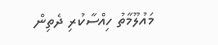މައުލޫމާތު ހިއްސާކުރި ދެތިން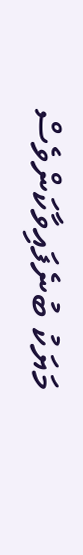މަޔަކު ބުނެފައިވާކަންވެސް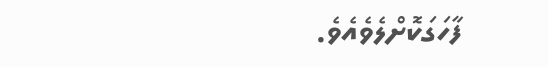ފާހަގަކޮށްލެވެއެވެ.